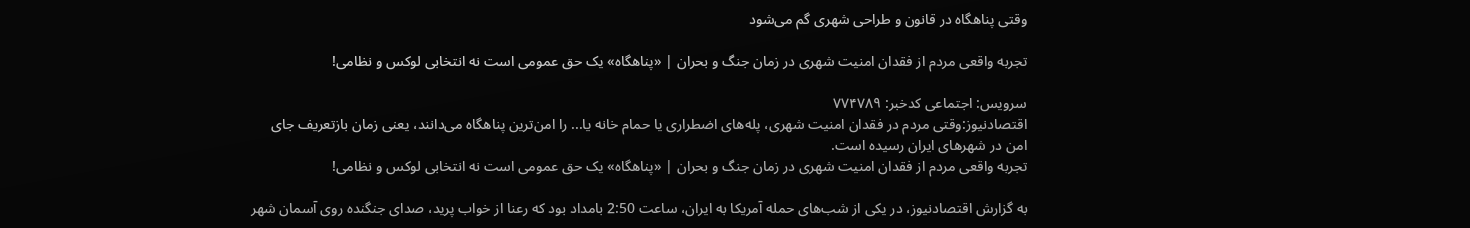وقتی پناهگاه در قانون و طراحی شهری گم می‌شود

تجربه واقعی مردم از فقدان امنیت شهری در زمان جنگ و بحران | «پناهگاه» یک حق عمومی است نه انتخابی لوکس و نظامی!

سرویس: اجتماعی کدخبر: ۷۷۴۷۸۹
اقتصادنیوز:وقتی مردم در فقدان امنیت شهری، پله‌های اضطراری یا حمام خانه یا... را امن‌ترین پناهگاه می‌دانند، یعنی زمان بازتعریف جای امن در شهرهای ایران رسیده است.
تجربه واقعی مردم از فقدان امنیت شهری در زمان جنگ و بحران | «پناهگاه» یک حق عمومی است نه انتخابی لوکس و نظامی!

به گزارش اقتصادنیوز، در یکی از شب‌های حمله آمریکا به ایران، ساعت 2:50 بامداد بود که رعنا از خواب پرید، صدای جنگنده روی آسمان شهر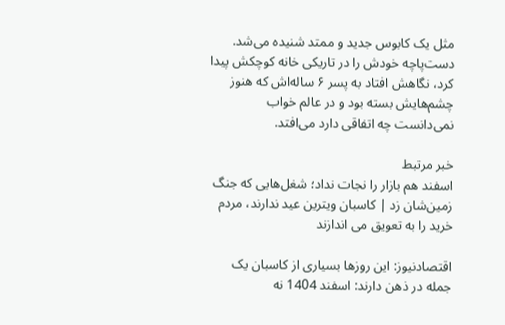مثل یک کابوس جدید و ممتد شنیده می‌شد. دست‌پاچه خودش را در تاریکی خانه‌ کوچکش پیدا کرد، نگاهش افتاد به پسر ۶ ساله‌اش که هنوز چشم‌هایش بسته بود و در عالم خواب نمی‌دانست چه اتفاقی دارد می‌افتد.

خبر مرتبط
اسفند هم بازار را نجات نداد؛ شغل‌هایی که جنگ زمین‌شان زد | کاسبان ویترین عید ندارند، مردم خرید را به تعویق می اندازند

اقتصادنیوز: این روزها بسیاری از کاسبان یک جمله در ذهن دارند: اسفند 1404 نه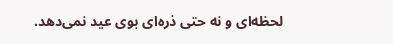لحظه‌ای و نه حتی ذره‌‌ای بوی عید نمی‌دهد.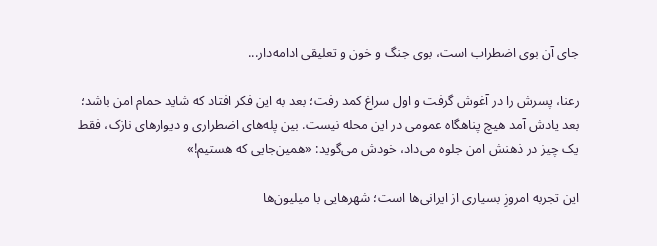جای آن بوی اضطراب است، بوی جنگ و خون و تعلیقی ادامه‌دار...

رعنا، پسرش را در آغوش گرفت و اول سراغ کمد رفت؛ بعد به این فکر افتاد که شاید حمام امن باشد؛ بعد یادش آمد هیچ پناهگاه عمومی در این محله نیست. بین پله‌های اضطراری و دیوارهای نازک، فقط یک چیز در ذهنش امن جلوه می‌داد، خودش می‌گوید: «همین‌جایی که هستیم!»

این تجربه امروزِ بسیاری از ایرانی‌ها است؛ شهرهایی با میلیون‌ها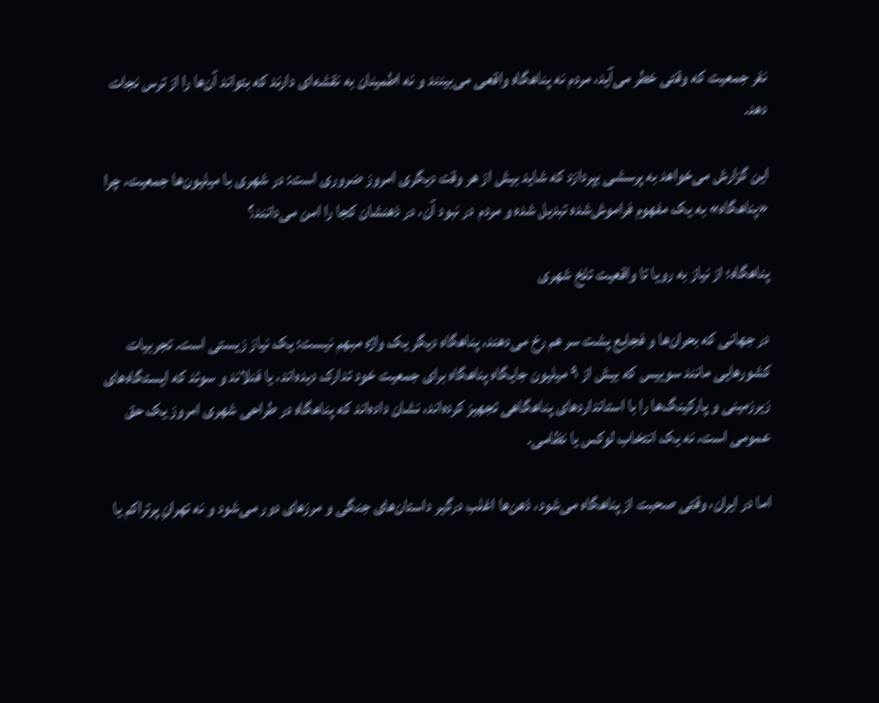نفر جمعیت که وقتی خطر می‌آید، مردم نه پناهگاه واقعی می‌بینند و نه اطمینان به نقشه‌ای دارند که بتواند آن‌ها را از ترس نجات دهد.

این گزارش می‌خواهد به پرسشی بپردازد که شاید بیش از هر وقت دیگری امروز ضروری است: در شهری با میلیون‌ها جمعیت، چرا «پناهگاه» به یک مفهوم فراموش‌شده تبدیل شده و مردم در نبود آن، در ذهنشان کجا را امن می‌دانند؟

پناهگاه؛ از نیاز به رویا تا واقعیت تلخ شهری

در جهانی که بحران‌ها و فجایع پشت سر هم رخ می‌دهند، پناهگاه دیگر یک واژه مبهم نیست؛ یک نیاز زیستی است. تجربیات کشورهایی مانند سوییس که بیش از ۹ میلیون جایگاه پناهگاه برای جمعیت خود تدارک دیده‌اند، یا فنلاند و سوئد که ایستگاه‌های زیرزمینی و پارکینگ‌ها را با استانداردهای پناهگاهی تجهیز کرده‌اند، نشان داده‌اند که پناهگاه در طراحی شهری امروز یک حق عمومی است، نه یک انتخاب لوکس یا نظامی.

اما در ایران، وقتی صحبت از پناهگاه می‌شود، ذهن‌ها اغلب درگیر داستان‌های جنگی و مرزهای دور می‌شود و نه تهرانِ پرتراکم یا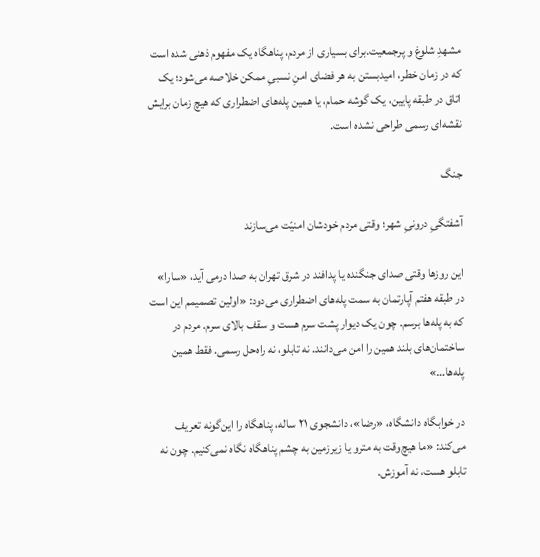مشهدِ شلوغ و پرجمعیت.برای بسیاری از مردم، پناهگاه یک مفهوم ذهنی شده است که در زمان خطر، امیدبستن به هر فضای امنِ نسبیِ ممکن خلاصه می‌شود؛ یک اتاق در طبقه پایین، یک گوشه‌ حمام، یا همین پله‌های اضطراری که هیچ زمان برایش نقشه‌ای رسمی طراحی نشده است.

جنگ

آشفتگیِ درونیِ شهر؛ وقتی مردم خودشان امنیّت می‌سازند

این روزها وقتی صدای جنگنده یا پدافند در شرق تهران به صدا درمی آید، «سارا» در طبقه هفتم آپارتمان به سمت پله‌های اضطراری می‌دود: «اولین تصمیمم این است که به پله‌ها برسم. چون یک دیوار پشت سرم هست و سقف بالای سرم. مردم در ساختمان‌های بلند همین را امن می‌دانند. نه تابلو، نه راه‌حل رسمی. فقط همین پله‌ها…»

در خوابگاه دانشگاه، «رضا»، دانشجوی ۲۱ ساله، پناهگاه را این‌گونه تعریف می‌کند: «ما هیچ‌وقت به مترو یا زیرزمین به چشم پناهگاه نگاه نمی‌کنیم. چون نه تابلو هست، نه آموزش.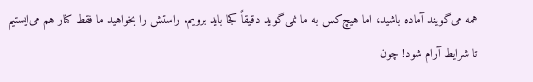همه می‌گویند آماده باشید، اما هیچ‌کس به ما نمی‌گوید دقیقاً کجا باید برویم. راستش را بخواهید ما فقط کنار هم می‌ایستیم تا شرایط آرام شود! چون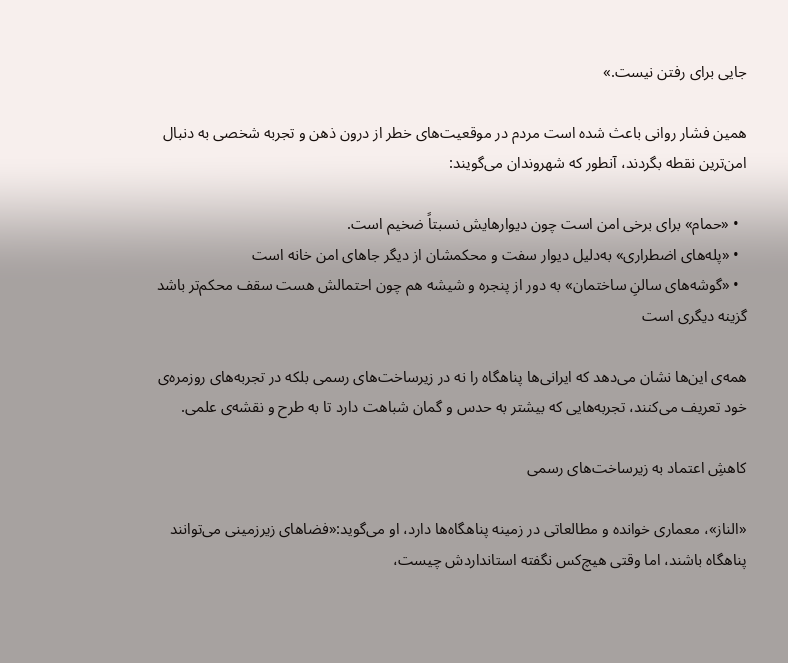جایی برای رفتن نیست.»

همین فشار روانی باعث شده است مردم در موقعیت‌های خطر از درون ذهن و تجربه شخصی به دنبال امن‌ترین نقطه بگردند، آنطور که شهروندان می‌گویند:

  • «حمام» برای برخی امن است چون دیوارهایش نسبتاً ضخیم است.
  • «پله‌های اضطراری» به‌دلیل دیوار سفت و محکمشان از دیگر جاهای امن خانه است
  • «گوشه‌های سالنِ ساختمان» به دور از پنجره و شیشه هم چون احتمالش هست سقف محکم‌تر باشد گزینه دیگری است

همه‌ی این‌ها نشان می‌دهد که ایرانی‌ها پناهگاه را نه در زیرساخت‌های رسمی بلکه در تجربه‌های روزمره‌ی خود تعریف می‌کنند، تجربه‌هایی که بیشتر به حدس و گمان شباهت دارد تا به طرح و نقشه‌ی علمی.

کاهشِ اعتماد به زیرساخت‌های رسمی

«الناز»، معماری خوانده و مطالعاتی در زمینه پناهگاه‌ها دارد، او می‌گوید:«فضاهای زیرزمینی می‌توانند پناهگاه باشند، اما وقتی هیچ‌کس نگفته استانداردش چیست،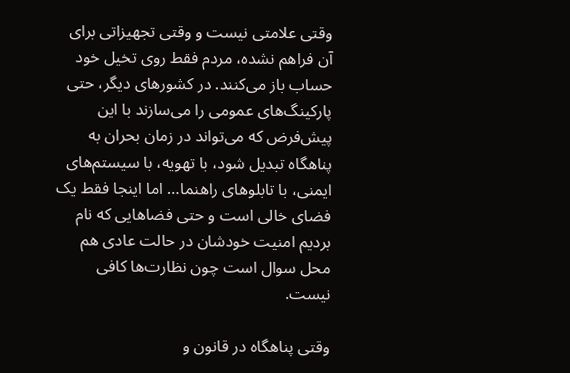وقتی علامتی نیست و وقتی تجهیزاتی برای آن فراهم نشده، مردم فقط روی تخیل خود حساب باز می‌کنند. در کشورهای دیگر، حتی پارکینگ‌های عمومی را می‌سازند با این پیش‌فرض که می‌تواند در زمان بحران به پناهگاه تبدیل شود، با تهویه، با سیستم‌های ایمنی، با تابلوهای راهنما… اما اینجا فقط یک فضای خالی است و حتی فضاهایی که نام بردیم امنیت خودشان در حالت عادی هم محل سوال است چون نظارت‌ها کافی نیست.

وقتی پناهگاه در قانون و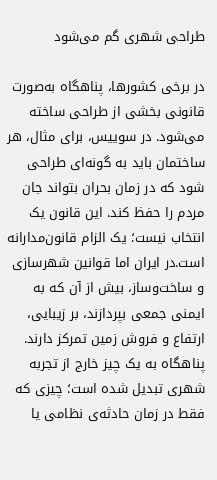طراحی شهری گم می‌شود

در برخی کشورها، پناهگاه به‌صورت قانونی بخشی از طراحی ساخته می‌شود. در سوییس، برای مثال، هر ساختمان باید به گونه‌ای طراحی شود که در زمان بحران بتواند جان مردم را حفظ کند. این قانون یک انتخاب نیست؛ یک الزام قانون‌مدارانه است.در ایران اما قوانین شهرسازی و ساخت‌وساز، بیش از آن که به ایمنی جمعی بپردازند، بر زیبایی، ارتفاع و فروش زمین تمرکز دارند. پناهگاه به یک چیز خارج از تجربه شهری تبدیل شده است؛ چیزی که فقط در زمان حادثه‌ی نظامی یا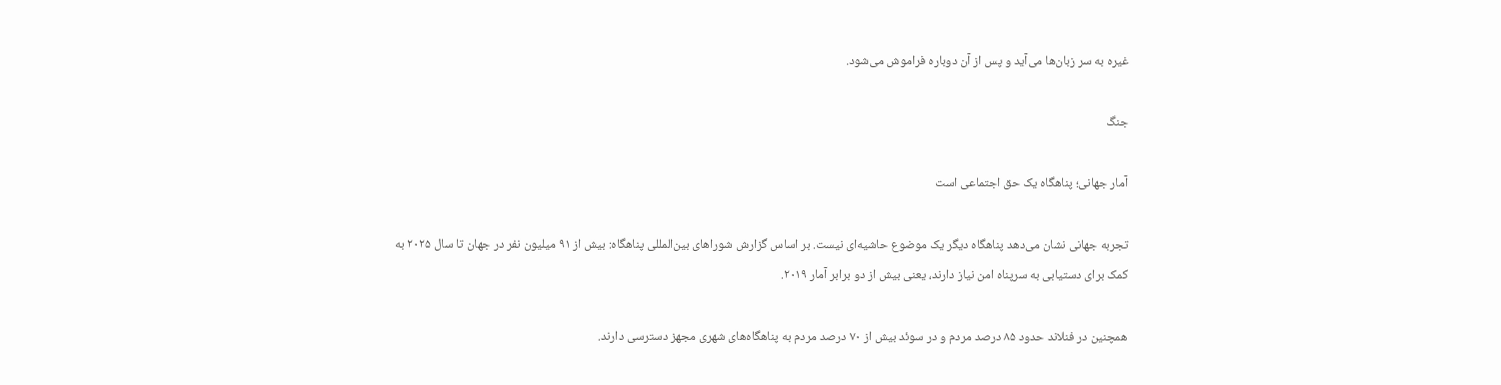غیره به سر زبان‌ها می‌آید و پس از آن دوباره فراموش می‌شود.

جنگ

آمار جهانی؛ پناهگاه یک حق اجتماعی است

تجربه جهانی نشان می‌دهد پناهگاه دیگر یک موضوع حاشیه‌ای نیست. بر اساس گزارش شوراهای بین‌المللی پناهگاه: بیش از ۹۱ میلیون نفر در جهان تا سال ۲۰۲۵ به کمک برای دستیابی به سرپناه امن نیاز دارند، یعنی بیش از دو برابر آمار ۲۰۱۹.

همچنین در فنلاند حدود ۸۵ درصد مردم و در سوئد بیش از ۷۰ درصد مردم به پناهگاه‌های شهری مجهز دسترسی دارند.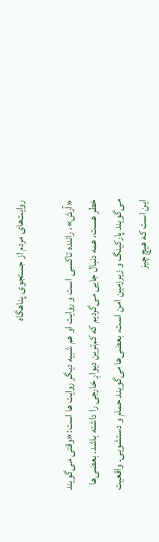روایت‌های مردم از جستجوی پناهگاه

«آرش»، راننده تاکسی است و روایت او هم شبیه دیگر روایت ها است:«وقتی می‌گویند خطر هست، همه دنبال جایی می‌گردیم که کم‌ترین دیوارِ خارجی را داشته باشد. بعضی‌ها می‌گویند پارکینگ و زیرزمین امن است، بعضی‌ها می‌گویند حمام و دستشویی. واقعیت این است که هیچ چیز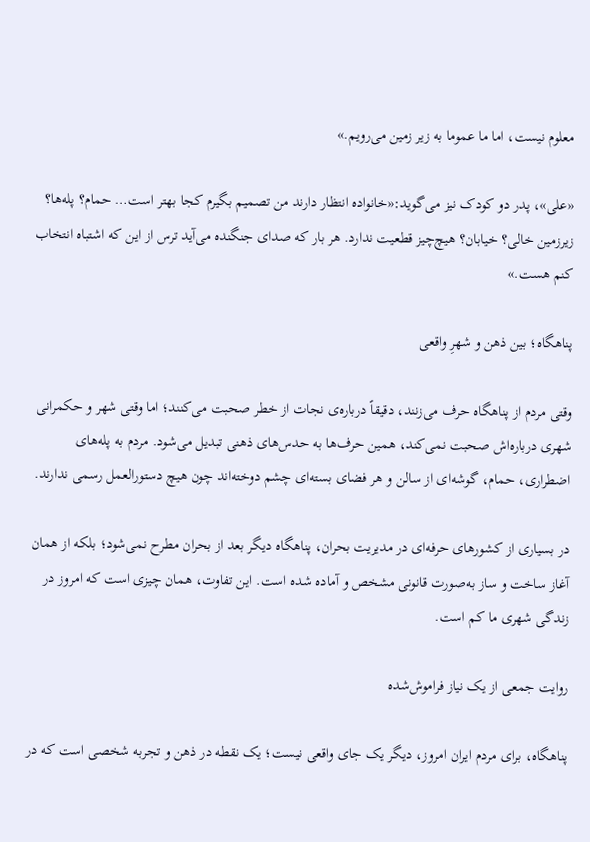معلوم نیست، اما ما عموما به زیر زمین می‌رویم.»

«علی»، پدر دو کودک نیز می‌گوید:«خانواده انتظار دارند من تصمیم بگیرم کجا بهتر است… حمام؟ پله‌ها؟ زیرزمین خالی؟ خیابان؟ هیچ‌چیز قطعیت ندارد. هر بار که صدای جنگنده می‌آید ترس از این که اشتباه انتخاب کنم هست.»

پناهگاه؛ بین ذهن و شهرِ واقعی

وقتی مردم از پناهگاه حرف می‌زنند، دقیقاً درباره‌ی نجات از خطر صحبت می‌کنند؛ اما وقتی شهر و حکمرانی شهری درباره‌اش صحبت نمی‌کند، همین حرف‌ها به حدس‌های ذهنی تبدیل می‌شود. مردم به پله‌های اضطراری، حمام، گوشه‌ای از سالن و هر فضای بسته‌ای چشم دوخته‌اند چون هیچ دستورالعمل رسمی ندارند.

در بسیاری از کشورهای حرفه‌ای در مدیریت بحران، پناهگاه دیگر بعد از بحران مطرح نمی‌شود؛ بلکه از همان آغاز ساخت و ساز به‌صورت قانونی مشخص و آماده شده است. این تفاوت، همان چیزی است که امروز در زندگی شهری ما کم است.

روایت جمعی‌ از یک نیاز فراموش‌شده

پناهگاه، برای مردم ایران امروز، دیگر یک جای واقعی نیست؛ یک نقطه در ذهن و تجربه‌ شخصی است که در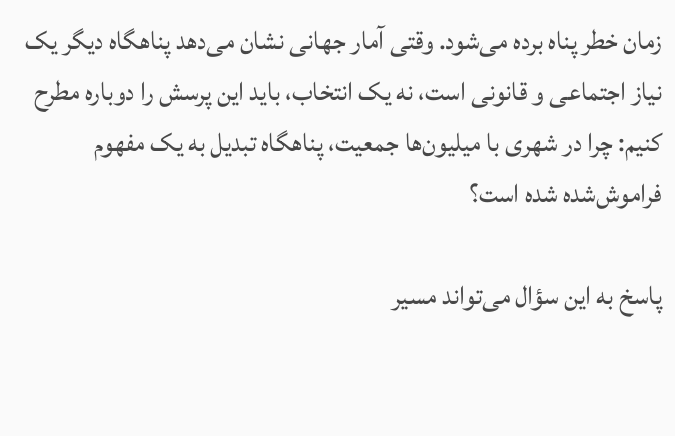زمان خطر پناه برده می‌شود. وقتی آمار جهانی نشان می‌دهد پناهگاه دیگر یک نیاز اجتماعی و قانونی است، نه یک انتخاب، باید این پرسش را دوباره مطرح کنیم: چرا در شهری با میلیون‌ها جمعیت، پناهگاه تبدیل به یک مفهوم فراموش‌شده شده است؟

پاسخ به این سؤال می‌تواند مسیر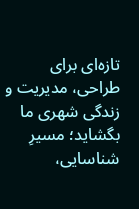تازه‌ای برای طراحی، مدیریت و زندگی شهری ما بگشاید؛ مسیرِ شناسایی،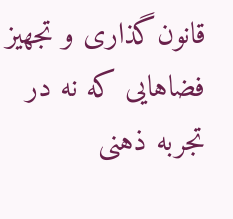قانون‌گذاری و تجهیز فضاهایی که نه در تجربه‌ ذهنی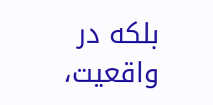بلکه در واقعیت،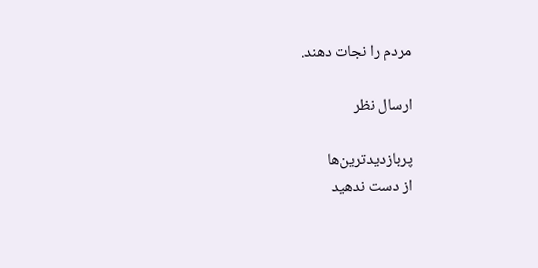مردم را نجات دهند.

ارسال نظر

پربازدیدترین‌ها
از دست ندهید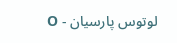لوتوس پارسیان - O